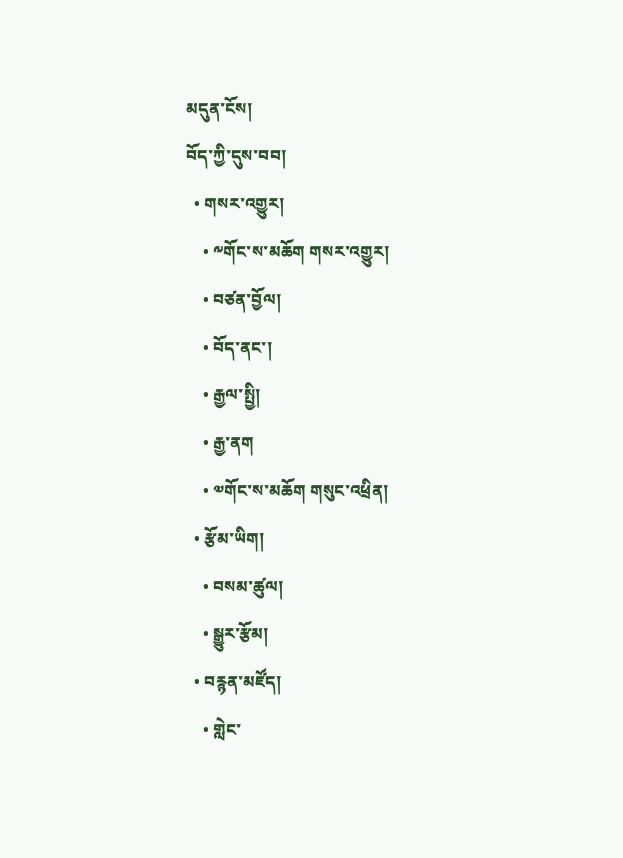མདུན་ངོས།
བོད་ཀྱི་དུས་བབ།
  • གསར་འགྱུར།
    • ༸གོང་ས་མཆོག གསར་འགྱུར།
    • བཙན་བྱོལ།
    • བོད་ནང་།
    • རྒྱལ་སྤྱི།
    • རྒྱ་ནག
    • ༧གོང་ས་མཆོག གསུང་འཕྲིན།
  • རྩོམ་ཡིག།
    • བསམ་ཚུལ།
    • སྒྱུར་རྩོམ།
  • བརྙན་མཛོད།
    • གླེང་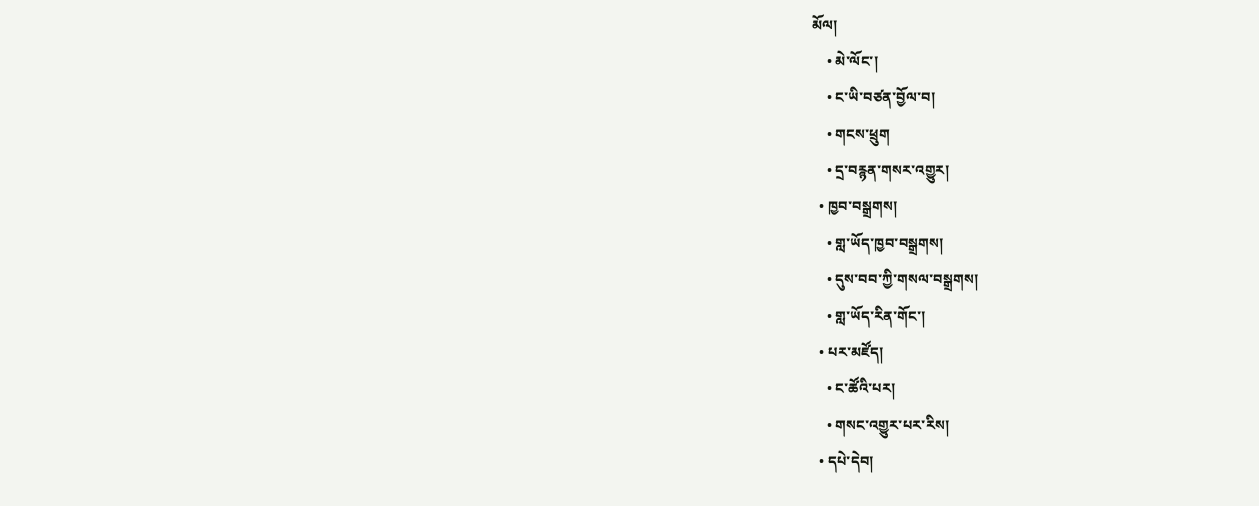མོལ།
    • མེ་ལོང་།
    • ང་ཡི་བཙན་བྱོལ་བ།
    • གངས་ཕྲུག
    • དྲ་བརྙན་གསར་འགྱུར།
  • ཁྱབ་བསྒྲགས།
    • གླ་ཡོད་ཁྱབ་བསྒྲགས།
    • དུས་བབ་ཀྱི་གསལ་བསྒྲགས།
    • གླ་ཡོད་རིན་གོང་།
  • པར་མཛོད།
    • ང་ཚོའི་པར།
    • གསང་འགྱུར་པར་རིས།
  • དཔེ་དེབ།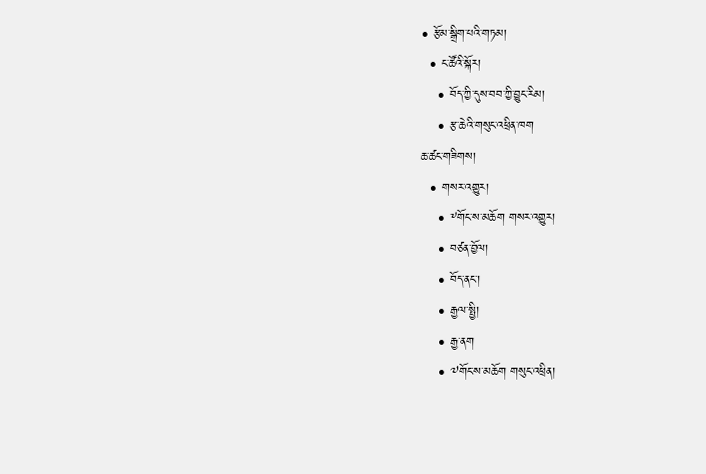• རྩོམ་སྒྲིག་པའི་གཏམ།
  • ང་ཚོའི་སྐོར།
    • བོད་ཀྱི་དུས་བབ་ཀྱི་བྱུང་རིམ།
    • རྩ་ཆེའི་གསུང་འཕྲིན་ཁག
ཆ་ཚང་གཟིགས།
  • གསར་འགྱུར།
    • ༸གོང་ས་མཆོག གསར་འགྱུར།
    • བཙན་བྱོལ།
    • བོད་ནང་།
    • རྒྱལ་སྤྱི།
    • རྒྱ་ནག
    • ༧གོང་ས་མཆོག གསུང་འཕྲིན།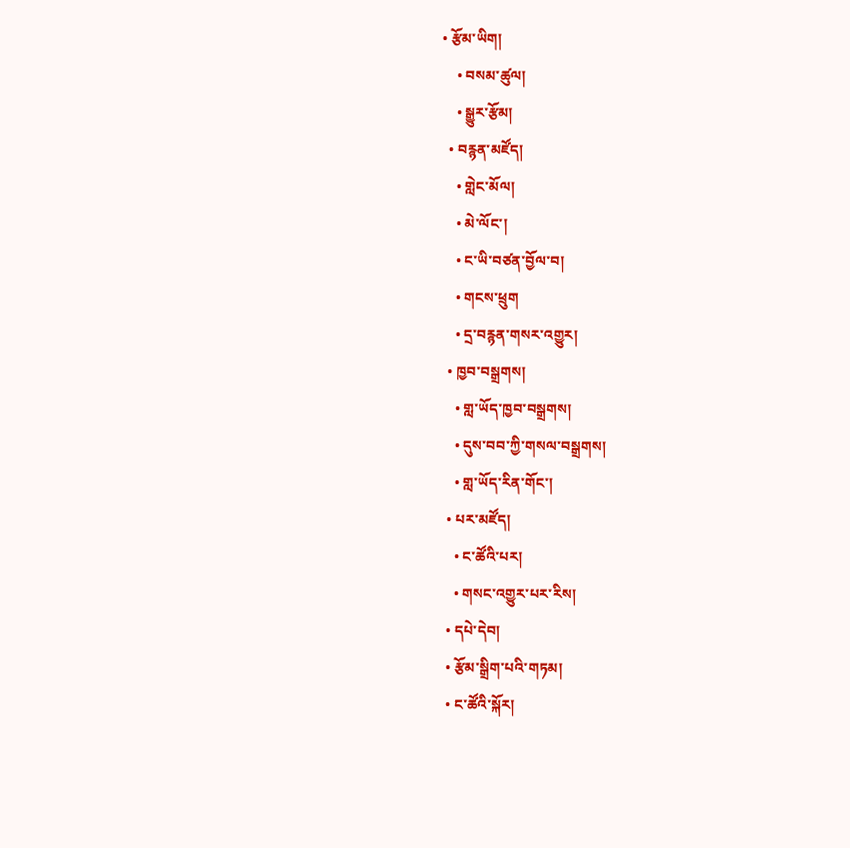• རྩོམ་ཡིག།
    • བསམ་ཚུལ།
    • སྒྱུར་རྩོམ།
  • བརྙན་མཛོད།
    • གླེང་མོལ།
    • མེ་ལོང་།
    • ང་ཡི་བཙན་བྱོལ་བ།
    • གངས་ཕྲུག
    • དྲ་བརྙན་གསར་འགྱུར།
  • ཁྱབ་བསྒྲགས།
    • གླ་ཡོད་ཁྱབ་བསྒྲགས།
    • དུས་བབ་ཀྱི་གསལ་བསྒྲགས།
    • གླ་ཡོད་རིན་གོང་།
  • པར་མཛོད།
    • ང་ཚོའི་པར།
    • གསང་འགྱུར་པར་རིས།
  • དཔེ་དེབ།
  • རྩོམ་སྒྲིག་པའི་གཏམ།
  • ང་ཚོའི་སྐོར།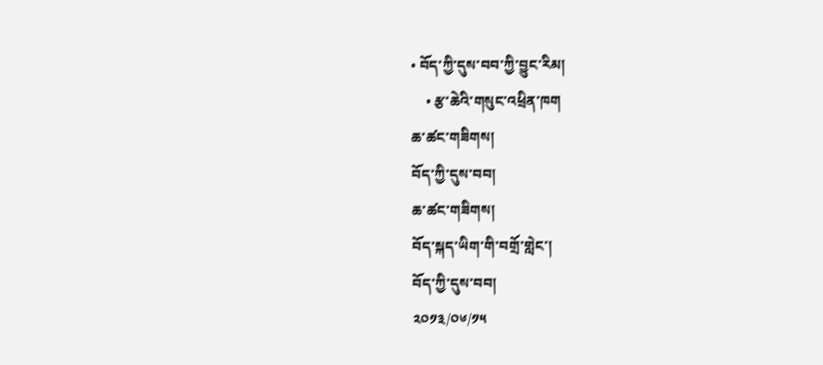• བོད་ཀྱི་དུས་བབ་ཀྱི་བྱུང་རིམ།
    • རྩ་ཆེའི་གསུང་འཕྲིན་ཁག
ཆ་ཚང་གཟིགས།
བོད་ཀྱི་དུས་བབ།
ཆ་ཚང་གཟིགས།
བོད་སྐད་ཡིག་གི་བགྲོ་གླེང་།
བོད་ཀྱི་དུས་བབ།
༢༠༡༣/༠༦/༡༥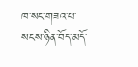ཁ་སང་གཟའ་པ་སངས་ཉིན་བོད་མདོ་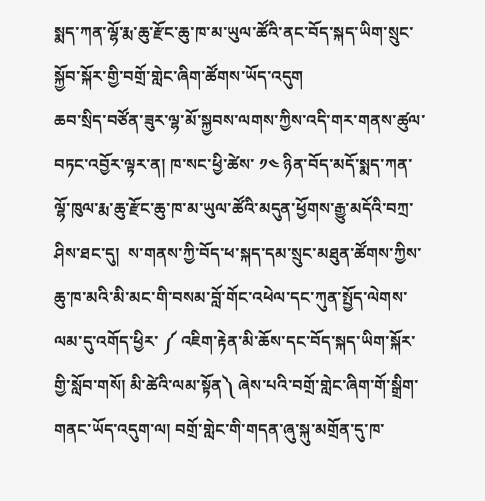སྨད་ཀན་ལྷོ་རྨ་ཆུ་རྫོང་ཆུ་ཁ་མ་ཡུལ་ཚོའི་ནང་བོད་སྐད་ཡིག་སྲུང་སྐྱོབ་སྐོར་གྱི་བགྲོ་གླེང་ཞིག་ཚོགས་ཡོད་འདུག
ཆབ་སྲིད་བཙོན་ཟུར་ལྷ་མོ་སྐྱབས་ལགས་ཀྱིས་འདི་གར་གནས་ཚུལ་བཏང་འབྱོར་ལྟར་ན། ཁ་སང་ཕྱི་ཚེས་ ༡༤ ཉིན་བོད་མདོ་སྨད་ཀན་ལྷོ་ཁུལ་རྨ་ཆུ་རྫོང་ཆུ་ཁ་མ་ཡུལ་ཚོའི་མདུན་ཕྱོགས་རྒྱུ་མདོའི་བཀྲ་ཤིས་ཐང་དུ།  ས་གནས་ཀྱི་བོད་ཕ་སྐད་དམ་སྲུང་མཐུན་ཚོགས་ཀྱིས་ཆུ་ཁ་མའི་མི་མང་གི་བསམ་བློ་གོང་འཕེལ་དང་ཀུན་སྤྱོད་ལེགས་ལམ་དུ་འགོད་ཕྱིར་ ༼ འཇིག་རྟེན་མི་ཆོས་དང་བོད་སྐད་ཡིག་སྐོར་གྱི་སློབ་གསོ། མི་ཚེའི་ལམ་སྟོན༽ ཞེས་པའི་བགྲོ་གླེང་ཞིག་གོ་སྒྲིག་གནང་ཡོད་འདུག་ལ། བགྲོ་གླེང་གི་གདན་ཞུ་སྐུ་མགྲོན་དུ་ཁ་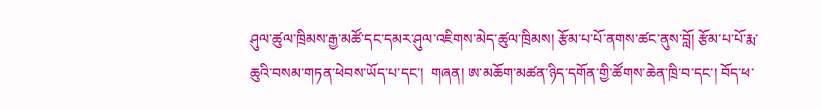ཤུལ་ཚུལ་ཁྲིམས་རྒྱ་མཚོ་དང་དམར་ཤུལ་འཇིགས་མེད་ཚུལ་ཁྲིམས། རྩོམ་པ་པོ་ནགས་ཚང་ནུས་བློ། རྩོམ་པ་པོ་རྨ་ཆུའི་བསམ་གཏན་ཕེབས་ཡོད་པ་དང་།  གཞན། ཨ་མཆོག་མཚན་ཉིད་དགོན་གྱི་ཚོགས་ཆེན་ཁྲི་བ་དང་། བོད་ཕ་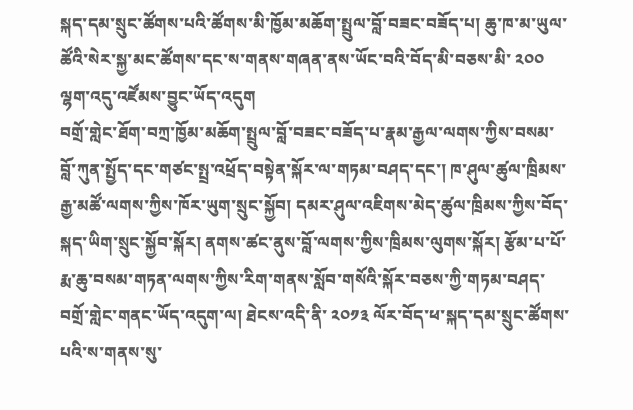སྐད་དམ་སྲུང་ཚོགས་པའི་ཚོགས་མི་ཁྱོམ་མཆོག་སྤྲུལ་བློ་བཟང་བཟོད་པ། ཆུ་ཁ་མ་ཡུལ་ཚོའི་སེར་སྐྱ་མང་ཚོགས་དང་ས་གནས་གཞན་ནས་ཡོང་བའི་བོད་མི་བཅས་མི་ ༢༠༠ ལྷག་འདུ་འཛོམས་བྱུང་ཡོད་འདུག
བགྲོ་གླེང་ཐོག་བཀྲ་ཁྱོམ་མཆོག་སྤྲུལ་བློ་བཟང་བཟོད་པ་རྣམ་རྒྱལ་ལགས་ཀྱིས་བསམ་བློ་ཀུན་སྤྱོད་དང་གཙང་སྤྲ་འཕྲོད་བསྟེན་སྐོར་ལ་གཏམ་བཤད་དང་། ཁ་ཤུལ་ཚུལ་ཁྲིམས་རྒྱ་མཚོ་ལགས་ཀྱིས་ཁོར་ཡུག་སྲུང་སྐྱོབ། དམར་ཤུལ་འཇིགས་མེད་ཚུལ་ཁྲིམས་ཀྱིས་བོད་སྐད་ཡིག་སྲུང་སྐྱོབ་སྐོར། ནགས་ཚང་ནུས་བློ་ལགས་ཀྱིས་ཁྲིམས་ལུགས་སྐོར། རྩོམ་པ་པོ་རྨ་ཆུ་བསམ་གཏན་ལགས་ཀྱིས་རིག་གནས་སློབ་གསོའི་སྐོར་བཅས་ཀྱི་གཏམ་བཤད་བགྲོ་གླེང་གནང་ཡོད་འདུག་ལ། ཐེངས་འདི་ནི་ ༢༠༡༣ ལོར་བོད་ཕ་སྐད་དམ་སྲུང་ཚོགས་པའི་ས་གནས་སུ་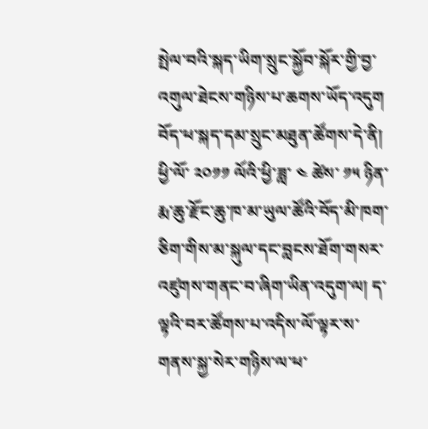སྤེལ་བའི་སྐད་ཡིག་སྲུང་སྐྱོབ་སྐོར་གྱི་བྱ་འགུལ་ཐེངས་གཉིས་པ་ཆགས་ཡོད་འདུག
བོད་ཕ་སྐད་དམ་སྲུང་མཐུན་ཚོགས་དེ་ནི། ཕྱི་ལོ་ ༢༠༡༡ ལོའི་ཕྱི་ཟླ་ ༤ ཚེས་ ༡༥ ཉིན་རྨ་ཆུ་རྫོང་ཆུ་ཁ་མ་ཡུལ་ཚོའི་བོད་མི་ཁག་ཅིག་གིས་མ་སྐུལ་དང་བླངས་ཐོག་གསར་འཛུགས་གནང་བ་ཞིག་ཡིན་འདུག་ལ། ད་ལྟའི་བར་ཚོགས་པ་འདིས་ལོ་ལྟར་ས་གནས་སྐྱ་སེར་གཉིས་ལ་ཕ་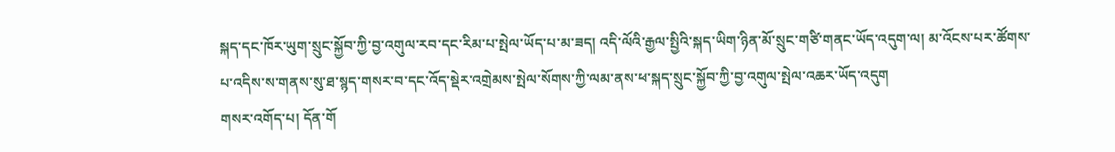སྐད་དང་ཁོར་ཡུག་སྲུང་སྐྱོབ་ཀྱི་བྱ་འགུལ་རབ་དང་རིམ་པ་སྤེལ་ཡོད་པ་མ་ཟད། འདི་ལོའི་རྒྱལ་སྤྱིའི་སྐད་ཡིག་ཉིན་མོ་སྲུང་གཙི་གནང་ཡོད་འདུག་ལ། མ་འོངས་པར་ཚོགས་པ་འདིས་ས་གནས་སུ་ཐ་སྙད་གསར་བ་དང་འོད་སྡེར་འགྲེམས་སྤེལ་སོགས་ཀྱི་ལམ་ནས་ཕ་སྐད་སྲུང་སྐྱོབ་ཀྱི་བྱ་འགུལ་སྤེལ་འཆར་ཡོད་འདུག
གསར་འགོད་པ། དོན་གོ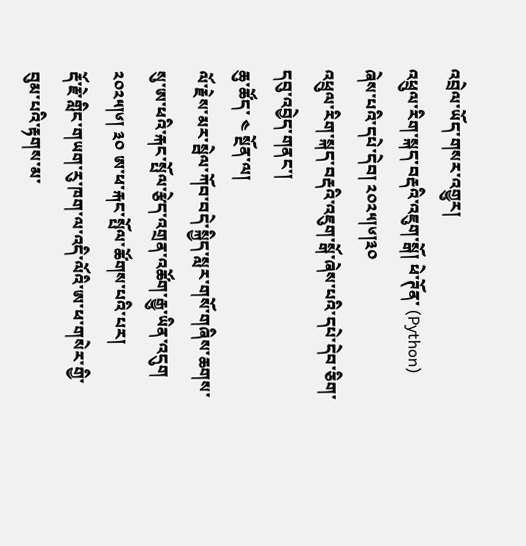འབྲེལ་ཡོད་གསར་འགྱུར།
འཕྲུལ་རིག་སྐད་བརྡའི་འཇུག་སྒོ། ཕེ་ཊོན་ (Python) ཞེས་པའི་དཔེ་དེབ། ༢༠༢༥།༦།༣༠
འཕྲུལ་རིག་སྐད་བརྡའི་འཇུག་སྒོ་ཞེས་པའི་དཔེ་དེབ་ཅིག་དབུ་འབྱེད་གནང་།
ཆུ་ཚོད་ ༤ སྔོན་ལ།
ལོ་རྗེས་མར་སྦེལ་ཀོབ་བདེ་སྐྱིད་སླར་གསོ་གཞིས་ཆགས་སུ་ཨ་ཕའི་རྐང་སྤོལ་རྩེད་འགྲན་འཚོག་རྒྱུ་ཡིན་འདུག ༢༠༢༥།༦། ༣༠ ཨ་ཕ་རྐང་སྤོལ་ཚོགས་པའི་པར།
རྡོ་རྗེ་གླིང་གཡག་རུ་ཁག་ལ་འདི་ལོའི་ཨ་ཕ་གསེར་གྱི་བུམ་པའི་རྟགས་མ་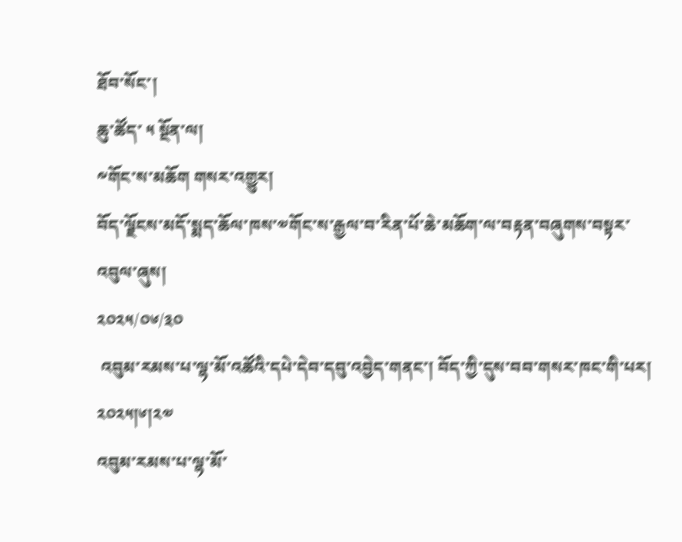ཐོབ་སོང་།
ཆུ་ཚོད་ ༥ སྔོན་ལ།
༸གོང་ས་མཆོག གསར་འགྱུར།
བོད་ལྗོངས་མདོ་སྨད་ཆོལ་ཁས་༧གོང་ས་རྒྱལ་བ་རིན་པོ་ཆེ་མཆོག་ལ་བརྟན་བཞུགས་བསྟར་འབུལ་ཞུས།
༢༠༢༥/༠༦/༣༠
 འབུམ་རམས་པ་ལྷ་མོ་འཚོའི་དཔེ་དེབ་དབུ་འབྱེད་གནང་། བོད་ཀྱི་དུས་བབ་གསར་ཁང་གི་པར། ༢༠༢༥།༦།༢༧
འབུམ་རམས་པ་ལྷ་མོ་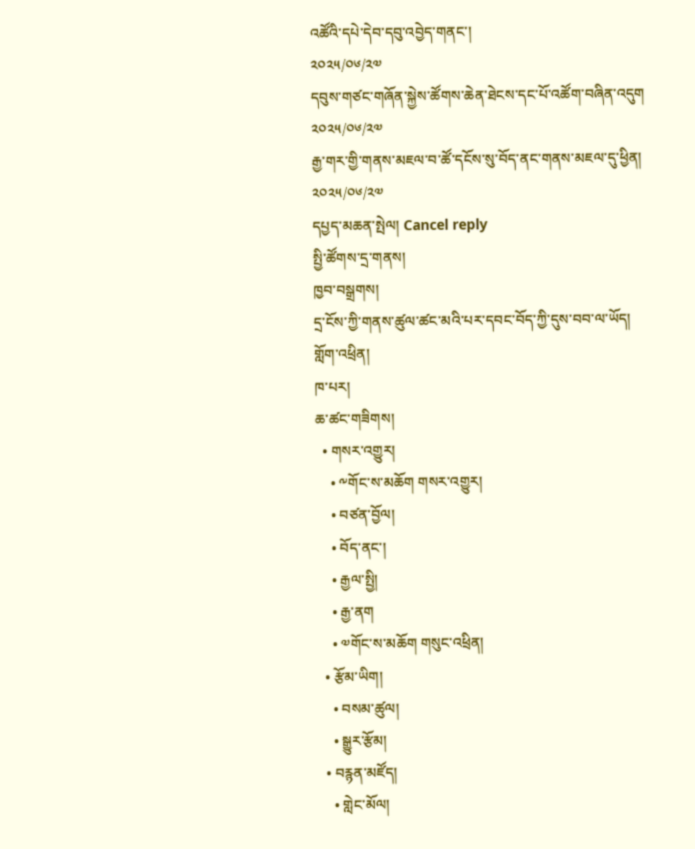འཚོའི་དཔེ་དེབ་དབུ་འབྱེད་གནང་།
༢༠༢༥/༠༦/༢༧
དབུས་གཙང་གཞོན་སྐྱེས་ཚོགས་ཆེན་ཐེངས་དང་པོ་འཚོག་བཞིན་འདུག
༢༠༢༥/༠༦/༢༧
རྒྱ་གར་གྱི་གནས་མཇལ་བ་ཚོ་དངོས་སུ་བོད་ནང་གནས་མཇལ་དུ་ཕྱིན།
༢༠༢༥/༠༦/༢༧
དཔྱད་མཆན་སྤེལ། Cancel reply
སྤྱི་ཚོགས་དྲ་གནས།
ཁྱབ་བསྒྲགས།
དྲ་ངོས་ཀྱི་གནས་ཚུལ་ཚང་མའི་པར་དབང་བོད་ཀྱི་དུས་བབ་ལ་ཡོད།
གློག་འཕྲིན།
ཁ་པར།
ཆ་ཚང་གཟིགས།
  • གསར་འགྱུར།
    • ༸གོང་ས་མཆོག གསར་འགྱུར།
    • བཙན་བྱོལ།
    • བོད་ནང་།
    • རྒྱལ་སྤྱི།
    • རྒྱ་ནག
    • ༧གོང་ས་མཆོག གསུང་འཕྲིན།
  • རྩོམ་ཡིག།
    • བསམ་ཚུལ།
    • སྒྱུར་རྩོམ།
  • བརྙན་མཛོད།
    • གླེང་མོལ།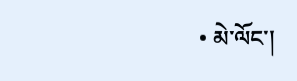• མེ་ལོང་།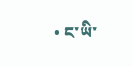• ང་ཡི་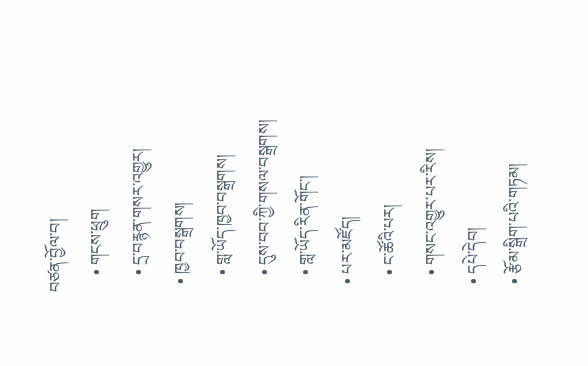བཙན་བྱོལ་བ།
    • གངས་ཕྲུག
    • དྲ་བརྙན་གསར་འགྱུར།
  • ཁྱབ་བསྒྲགས།
    • གླ་ཡོད་ཁྱབ་བསྒྲགས།
    • དུས་བབ་ཀྱི་གསལ་བསྒྲགས།
    • གླ་ཡོད་རིན་གོང་།
  • པར་མཛོད།
    • ང་ཚོའི་པར།
    • གསང་འགྱུར་པར་རིས།
  • དཔེ་དེབ།
  • རྩོམ་སྒྲིག་པའི་གཏམ།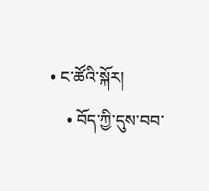• ང་ཚོའི་སྐོར།
    • བོད་ཀྱི་དུས་བབ་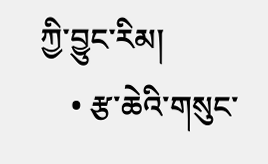ཀྱི་བྱུང་རིམ།
    • རྩ་ཆེའི་གསུང་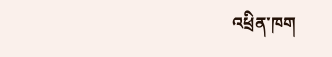འཕྲིན་ཁག